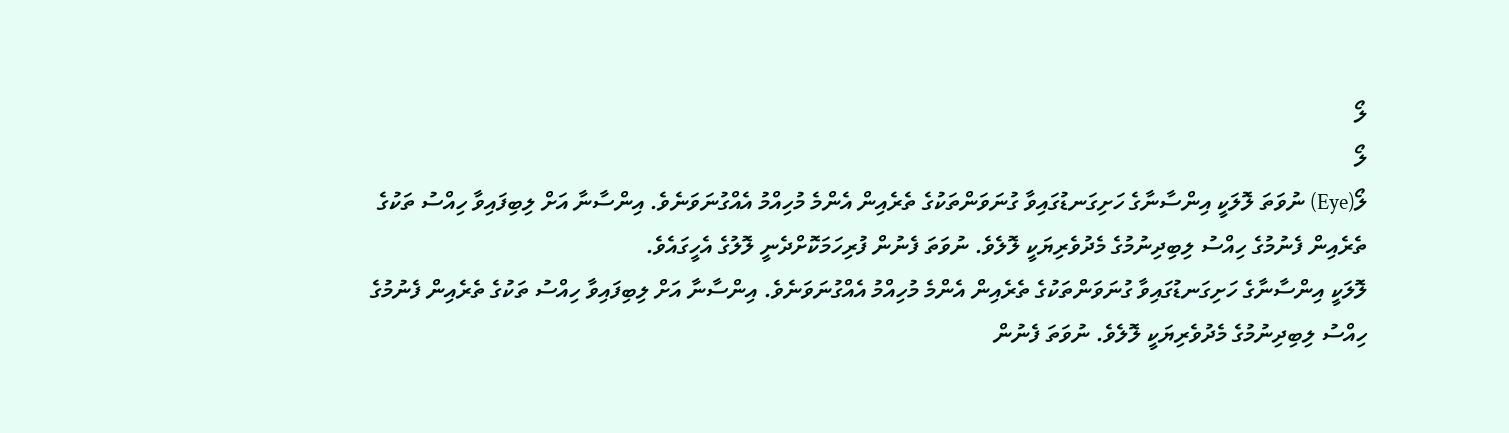ލޯ
ލޯ
ލޯ(Eye) ނުވަތަ ލޮލަކީ އިންސާނާގެ ހަށިގަނޑުގައިވާ ގުނަވަންތަކުގެ ތެރެއިން އެންމެ މުހިއްމު އެއްގުނަވަނެވެ. އިންސާނާ އަށް ލިބިފައިވާ ހިއްސު ތަކުގެ ތެރެއިން ފެނުމުގެ ހިއްސު ލިބިދިނުމުގެ މެދުވެރިޔަކީ ލޮލެވެ. ނުވަތަ ފެނުން ފުރިހަމަކޮށްދެނީ ލޮލުގެ އެހީގައެވެ.
ލޮލަކީ އިންސާނާގެ ހަށިގަނޑުގައިވާ ގުނަވަންތަކުގެ ތެރެއިން އެންމެ މުހިއްމު އެއްގުނަވަނެވެ. އިންސާނާ އަށް ލިބިފައިވާ ހިއްސު ތަކުގެ ތެރެއިން ފެނުމުގެ ހިއްސު ލިބިދިނުމުގެ މެދުވެރިޔަކީ ލޮލެވެ. ނުވަތަ ފެނުން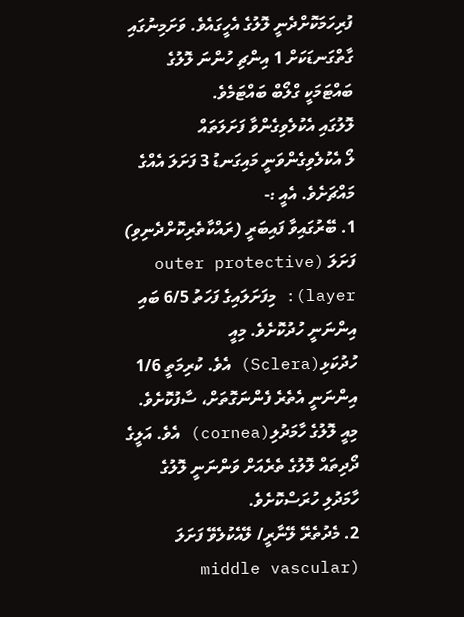ފުރިހަމަކޮށްދެނީ ލޮލުގެ އެހީގައެވެ. ވަށަމިނުގައި ގާތްގަނޑަކަށް 1 އިންޗި ހުންނަ ލޮލުގެ ބައްޓަމަކީ ގްލޯބް ބައްޓަމެވެ.
ލޮލުގައި އެކުލެވިގެންވާ ފަށަލަތައް
ލޯ އެކުލެވިގެންވަނީ މައިގަނޑު 3 ފަށަލަ އެއްގެ މައްޗަށެވެ. އެއީ :-
1. ބޭރުގައިވާ ފައިބަރީ (ރައްކާތެރިކޮށްދެނިވި) ފަށަލަ (outer protective layer): މިފަށަލައިގެ ފަހަތު 6/5 ބައި އިންނަނީ ހުދުކޮށެވެ. މިއީ ހުދުކަޅި(Sclera) އެވެ. ކުރިމަތީ 1/6 އިންނަނީ އެތެރެ ފެންނަގޮތަށް، ސާފުކޮށެވެ. މިއީ ލޮލުގެ ހާމަދުލި(cornea) އެވެ. އަލީގެ ދޯދިތައް ލޮލުގެ ތެރެއަށް ވަންނަނީ ލޮލުގެ ހާމަދުލި ހުރަސްކޮށެވެ.
2. މެދުތެރޭ ލޭނާރީ/ ލޭއެކުލެވޭ ފަށަލަ (middle vascular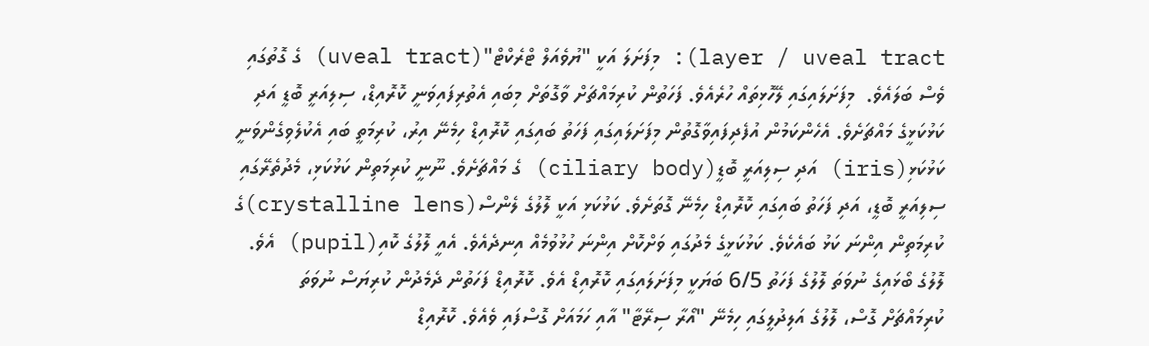layer / uveal tract): މިފަށަލަ އަކީ "ޔުވެއަލް ޓްރެކްޓް"(uveal tract) ގެ ގޮތުގައި ވެސް ބަލައެވެ.  މިފަށަލައިގައި ލޭހޮޅިތައް ހުރެއެވެ. ފަހަތުން ކުރިމައްޗަށް ވާގޮތަށް މިބައި އެތުރިފައިވަނީ ކޮރޮއިޑް، ސިލިއަރީ ބޮޑީ އަދި ކަޅުކަޅީގެ މައްޗަށެވެ. އެހެންކަމުން އުފެދިފައިވާގޮތުން މިފަށަލައިގައި ފަހަތު ބައިގައި ކޮރޮއިޑް ހިމެނޭ އިރު، ކުރިމަތީ ބައި އެކުލެވިގެންވަނީ ކަޅުކަޅި(iris) އަދި ސިލިއަރީ ބޮޑީ(ciliary body) ގެ މައްޗަށެވެ. ނޫނީ ކުރިމަތިން ކަޅުކަޅި، މެދުތެރޭގައި ސިލިއަރީ ބޮޑީ، އަދި ފަހަތު ބައިގައި ކޮރޮއިޑް ހިމެނޭ ގޮތަށެވެ. ކަޅުކަޅި އަކީ ލޮލުގެ ލެންސް(crystalline lens)ގެ ކުރިމަތިން އިންނަ ކަޅު ބައެކެވެ. ކަޅުކަޅީގެ މެދުގައި ވަށްކޮށް އިންނަ ހުޅުވުމެއް އިނދެއެވެ. އެއީ ލޮލުގެ ކޮއި(pupil) އެވެ. ލޮލުގެ ބޯޅައިގެ ނުވަތަ ލޮލުގެ ފަހަތު 6/5 ބަޔަކީ މިފަށަލައިގައި ކޮރޮއިޑް އެވެ. ކޮރޮއިޑް ފަހަތުން ދެމެދުން ކުރިޔަސް ނުވަތަ ކުރިމައްޗަށް ގޮސް، ލޮލުގެ އަލިދުލީގައި ހިމެނޭ "އޯރާ ސިރޭޓާ" އާއި ހަމައަށް ގޮސްފައި ވެއެވެ. ކޮރޮއިޑް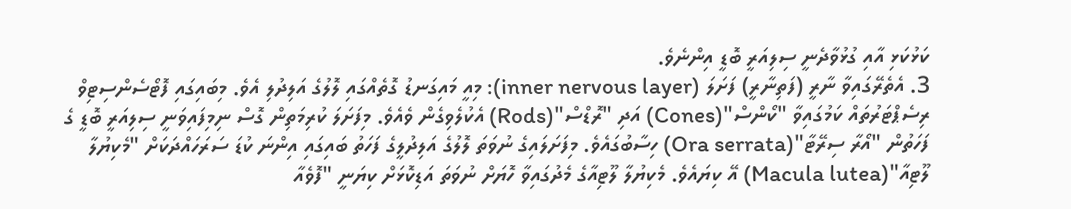ކަޅުކަޅި އާއި ގުޅުވާދެނީ ސިލިއަރީ ބޮޑީ އިންނެވެ.
3. އެތެރޭގައިވާ ނާރީ (ފަތިނާރީ) ފަށަލަ (inner nervous layer): މިއީ މައިގަނޑު ގޮތެއްގައި ލޮލުގެ އަލިދުލި އެވެ. މިބައިގައި ފޮޓޯސެންސިޓިވް ރިސެޕްޓަރުތައް ކަމުގައިވާ "ކޯންސް"(Cones) އަދި "ރޮޑްސް"(Rods) އެކުލެވިގެން ވެއެވެ. މިފަށަލަ ކުރިމަތިން ގޮސް ނިމިފައިވަނީ ސިލިއަރީ ބޮޑީ ގެ ފަހަތުން "އޯރާ ސިރޭޓާ"(Ora serrata) ހިސާބުގައެވެ. މިފަށަލައިގެ ނުވަތަ ލޮލުގެ އަލިދުލީގެ ފަހަތު ބައިގައި އިންނަ ކުޑަ ސަރަހައްދަކަށް "މެކިޔުލާ ލޫޓިއާ"(Macula lutea) އޭ ކިޔައެވެ. މެކިޔުލާ ލޫޓިއާގެ މެދުގައިވާ ހޮޔަށް ނުވަތަ އަޑިކޮޅަށް ކިޔަނީ "ފޮވެއާ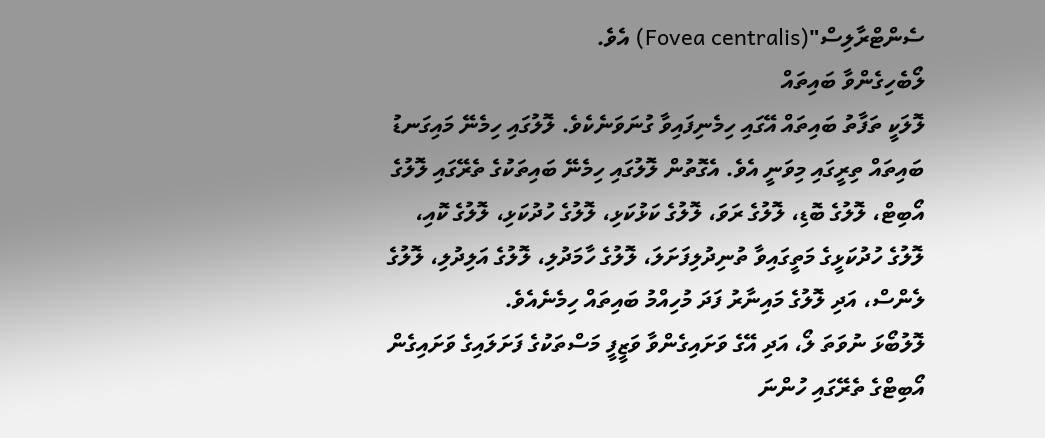ސެންޓްރާލިސް"(Fovea centralis) އެވެ.
ލޯބެހިގެންވާ ބައިތައް
ލޮލަކީ ތަފާތު ބައިތައް އޭގައި ހިމެނިފައިވާ ގުނަވަނެކެވެ. ލޮލުގައި ހިމެނޭ މައިގަނޑު ބައިތައް ތިރީގައި މިވަނީ އެވެ. އެގޮތުން ލޮލުގައި ހިމެނޭ ބައިތަކުގެ ތެރޭގައި ލޮލުގެ އޯބިޓް، ލޮލުގެ ބޮޑި، ލޮލުގެ ރަވަ، ލޮލުގެ ކަޅުކަޅި، ލޮލުގެ ހުދުކަޅި، ލޮލުގެ ކޮއި، ލޮލުގެ ހުދުކަޅީގެ މަތީގައިވާ ތުނިދުލިފަށަލަ، ލޮލުގެ ހާމަދުލި، ލޮލުގެ އަލިދުލި، ލޮލުގެ ލެންސް، އަދި ލޮލުގެ މައިނާރު ފަދަ މުހިއްމު ބައިތައް ހިމެނެއެވެ.
ލޮލުބޯޅަ ނުވަތަ ލޯ، އަދި އޭގެ ވަށައިގެންވާ ވަޒީފީ މަސްތަކުގެ ފަށަލައިގެ ވަށައިގެން އޯބިޓްގެ ތެރޭގައި ހުންނަ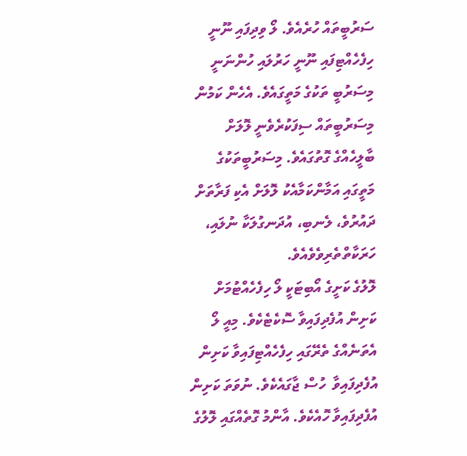ސަރުބީތައް ހުރެއެވެ. ލޯ ވިދިފައި ނޫނީ ހިފެހެއްޓިފައި ނޫނީ ހަރުލައި ހުންނަނީ މިސަރުބީ ތަކުގެ މަތީގައެވެ. އެހެން ކަމުން މިސަރުބީތައް ސިފަކުރެވެނީ ލޮލަށް ބާލީހެއްގެ ގޮތުގައެވެ. މިސަރުބީތަކުގެ މަތީގައި އަމާންކަމާއެކު ލޮލަށް އެކި ފަރާތަށް ދައުރުވެ، ލެނބި، އުދަނގުލަކާ ނުލައި، ހަރަކާތްތެރިވެވެއެވެ.
ލޮލުގެ ކަށީގެ އޯބިޓަކީ ލޯ ހިފެހެއްޓުމަށް ކަށިން އުފެދިފައިވާ ސޮކެޓެކެވެ. މިއީ ލޯ އެތަނެއްގެ ތެރޭގައި ހިފެހެއްޓިފައިވާ ކަށިން އުފެދިފައިވާ  ހުސް ޖާގައެކެވެ. ނުވަތަ ކަށިން އުފެދިފައިވާ ހޮއެކެވެ. އާންމު ގޮތެއްގައި ލޮލުގެ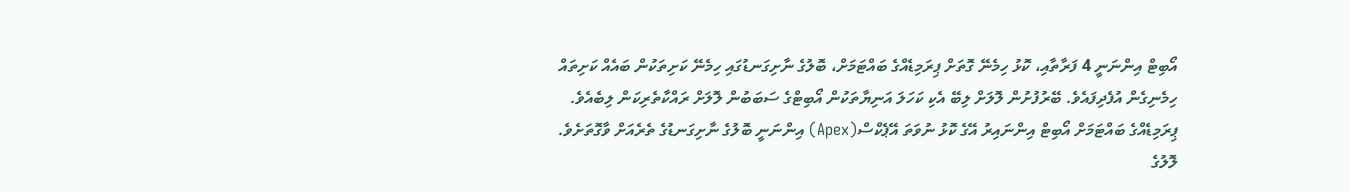އޯބިޓް އިންނަނީ 4 ފަރާތާއި، ކޮޅު ހިމެނޭ ގޮތަށް ޕިރަމިޑެއްގެ ބައްޓަމަށް، ބޮލުގެ ނާށިގަނޑުގައި ހިމެނޭ ކަށިތަކުން ބައެއް ކަށިތައް ހިމެނިގެން އުފެދިފައެވެ. ބޭރުފުށުން ލޮލަށް ލިބޭ އެކި ކަހަލަ އަނިޔާތަކުން އޯބިޓްގެ ސަބަބުން ލޮލަށް ރައްކާތެރިކަން ލިބެއެވެ. ޕިރަމިޑެއްގެ ބައްޓަމަށް އޯބިޓް އިންނައިރު އޭގެ ކޮޅު ނުވަތަ އޭޕެކްސް(Apex) އިންނަނީ ބޮލުގެ ނާށިގަނޑުގެ ތެރެއަށް ވާގޮތަށެވެ.
ލޮލުގެ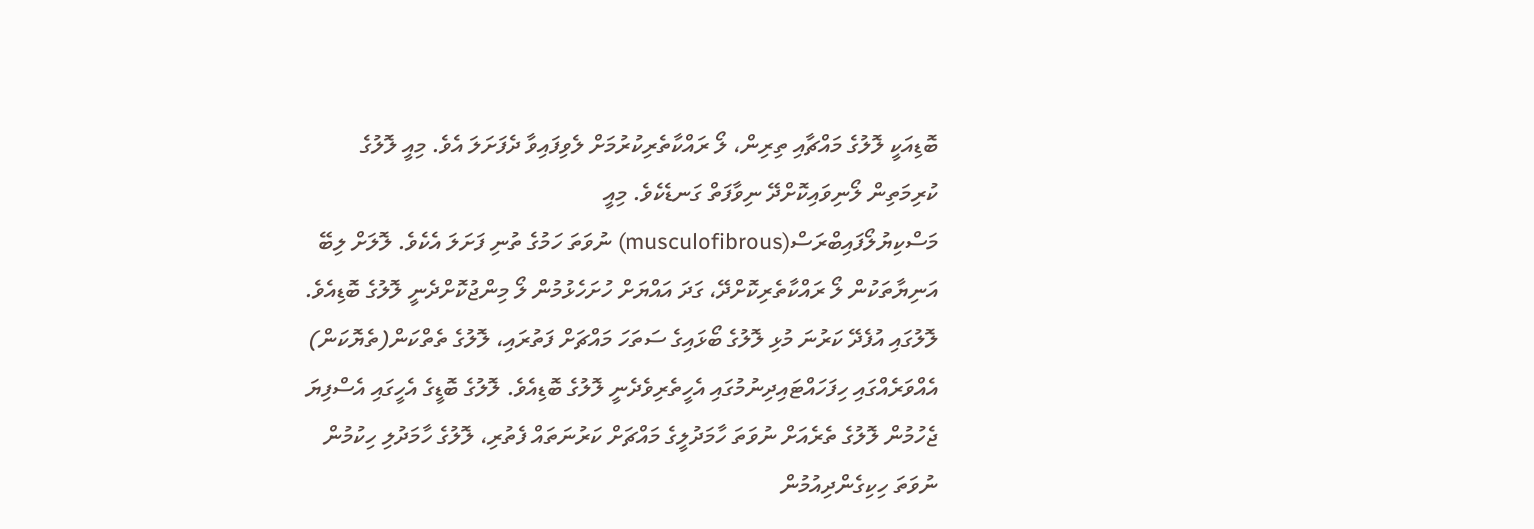ބޮޑިއަކީ ލޮލުގެ މައްޗާއި ތިރިން، ލޯ ރައްކާތެރިކުރުމަށް ލެވިފައިވާ ދެފަށަލަ އެވެ. މިއީ ލޮލުގެ ކުރިމަތިން ލޯނިވައިކޮށްދޭ ނިވާފަތް ގަނޑެކެވެ. މިއީ މަސްކިޔުލޯފައިބްރަސް(musculofibrous) ނުވަތަ ހަމުގެ ތުނި ފަށަލަ އެކެވެ. ލޮލަށް ލިބޭ އަނިޔާތަކުން ލޯ ރައްކާތެރިކޮށްދޭ، ގަދަ އައްޔަށް ހުށަހެޅުމުން ލޯ މިންޖުކޮށްދެނީ ލޮލުގެ ބޮޑިއެވެ. ލޮލުގައި އުފެދޭ ކަރުނަ މުޅި ލޮލުގެ ބޯޅައިގެ ސަތަހަ މައްޗަށް ފަތުރައި، ލޮލުގެ ތެތްކަން(ތެޔޮކަން) އެއްވަރެއްގައި ހިފަހައްޓައިދިނުމުގައި އެހީތެރިވެދެނީ ލޮލުގެ ބޮޑިއެވެ. ލޮލުގެ ބޮޑީގެ އެހީގައި އެސްފިޔަ ޖެހުމުން ލޮލުގެ ތެރެއަށް ނުވަތަ ހާމަދުލީގެ މައްޗަށް ކަރުނަތައް ފެތުރި، ލޮލުގެ ހާމަދުލި ހިކުމުން ނުވަތަ ހިކިގެންދިއުމުން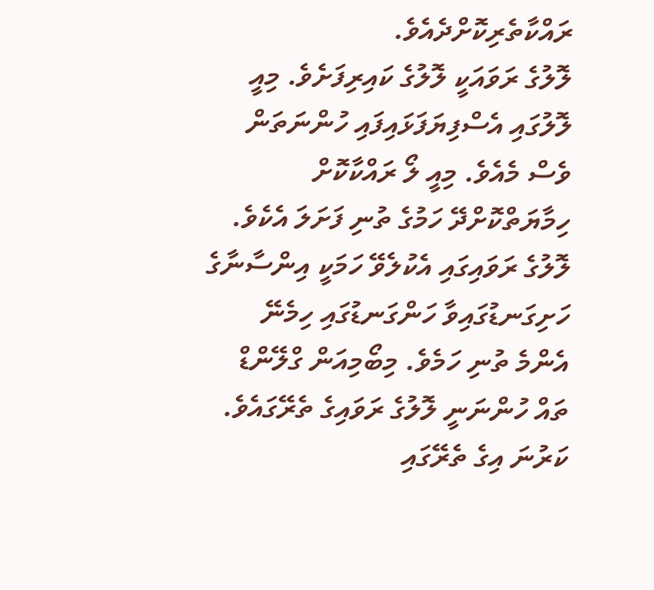ރައްކާތެރިކޮށްދެއެވެ.
ލޮލުގެ ރަވައަކީ ލޮލުގެ ކައިރިފަށެވެ. މިއީ ލޮލުގައި އެސްފިޔަފަޅައިފައި ހުންނަތަން ވެސް މެއެވެ. މިއީ ލޯ ރައްކާކޮށް ހިމާޔަތްކޮށްދޭ ހަމުގެ ތުނި ފަށަލަ އެކެވެ. ލޮލުގެ ރަވައިގައި އެކުލެވޭ ހަމަކީ އިންސާނާގެ ހަށިގަނޑުގައިވާ ހަންގަނޑުގައި ހިމެނޭ އެންމެ ތުނި ހަމެވެ. މިބޯމިއަން ގްލޭންޑް ތައް ހުންނަނީ ލޮލުގެ ރަވައިގެ ތެރޭގައެވެ. ކަރުނަ އިގެ ތެރޭގައި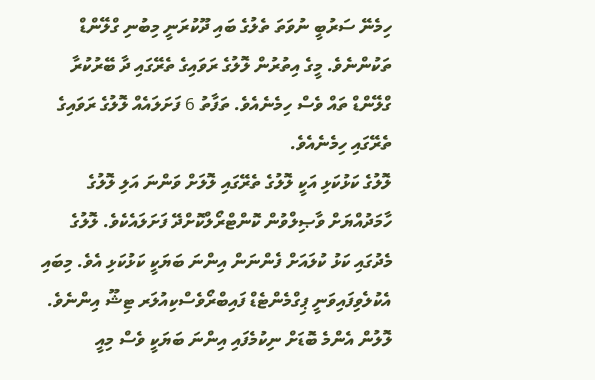ހިމެނޭ ސަރުބީ ނުވަތަ ތެލުގެ ބައި ދޫކުރަނީ މިބުނި ގްލޭންޑް ތަކުންނެވެ. މީގެ އިތުރުން ލޮލުގެ ރަވައިގެ ތެރޭގައި ދާ ބޭރުކުރާ ގްލޭންޑް ތައް ވެސް ހިމެނެއެވެ. ތަފާތު 6 ފަށަލައެއް ލޮލުގެ ރަވައިގެ ތެރޭގައި ހިމެނެއެވެ.
ލޮލުގެ ކަޅުކަޅި އަކީ ލޮލުގެ ތެރޭގައި ލޮލަށް ވަންނަ އަލި ލޮލުގެ ހާމަދުއްޔަށް ވާޞިލްވުން ކޮންޓްރޯލްކޮށްދޭ ފަށަލައެކެވެ. ލޮލުގެ މެދުގައި ކަޅު ކުލައަށް ފެންނަން އިންނަ ބަޔަކީ ކަޅުކަޅި އެވެ. މިބައި އެކުލެވިފައިވަނީ ޕިގްމެންޓެޑް ފައިބްރޯވެސްކިއުލަރ ޓިޝޫ އިންނެވެ. ލޮލުން އެންމެ ބޮޑަށް ނިކުމެފައި އިންނަ ބަޔަކީ ވެސް މިއީ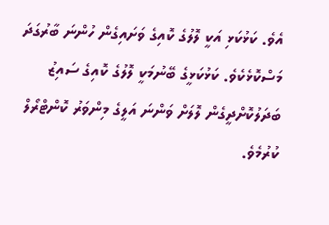އެވެ. ކަޅުކަޅި އަކީ ލޮލުގެ ކޮއިގެ ވަށައިގެން ހުންނަ ބާރުގަދަ މަސްކޮޅެކެވެ. ކަޅުކަޅީގެ ބޭނުމަކީ ލޮލުގެ ކޮއިގެ ސައިޒު ބަދަލުކޮށްދީގެން ލޮލަށް ވަންނަ އަލީގެ މިންވަރު ކޮންޓްރޯލް ކުރުމެވެ.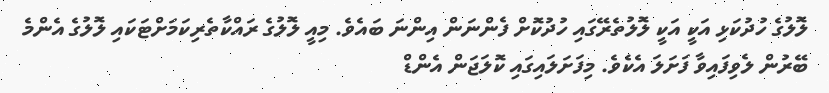ލޮލުގެ ހުދުކަޅި އަކީ އަކީ ލޮލުތެރޭގައި ހުދުކޮށް ފެންނަން އިންނަ ބައެވެ. މިއީ ލޮލުގެ ރައްކާތެރިކަމަށްޓަކައި ލޮލުގެ އެންމެ ބޭރުން ލެވިފައިވާ ފަށަލަ އެކެވެ. މިފަށަލައިގައި ކޮލަޖަން އެންޑް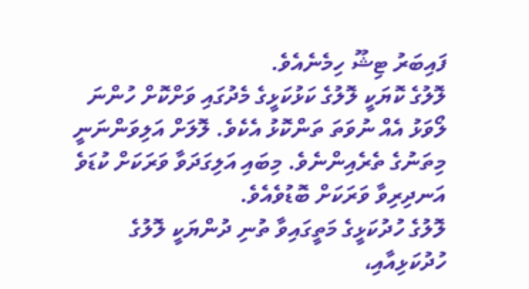ފައިބަރު ޓިޝޫ ހިމެނެއެވެ.
ލޮލުގެ ކޮޔަކީ ލޮލުގެ ކަޅުކަޅީގެ މެދުގައި ވަށްކޮށް ހުންނަ ލޯވަޅު އެއް ނުވަތަ ތަންކޮޅު އެކެވެ. ލޮލަށް އަލިވަންނަނީ މިތަނުގެ ތެރެއިންނެވެ. މިބައި އަލިގަދަވާ ވަރަކަށް ކުޑަވެ އަނދިރިވާ ވަރަކަށް ބޮޑުވެއެވެ.
ލޮލުގެ ހުދުކަޅީގެ މަތީގައިވާ ތުނި ދުންޔަކީ ލޮލުގެ ހުދުކަޅިއާއި،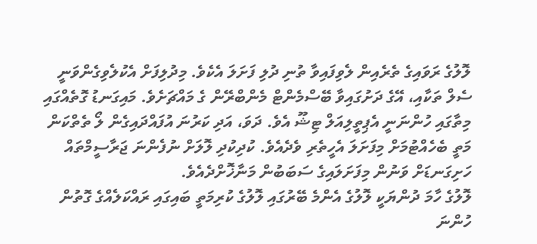ލޮލުގެ ރަވައިގެ ތެރެއިން ލެވިފައިވާ ތުނި ދުލި ފަށަލަ އެކެވެ. މިދުލިފަށް އެކުލެވިގެންވަނީ ސެލް ތަކާއި، އޭގެ ދަށުގައިވާ ބޭސްމެންޓް މެންބްރޭން ގެ މައްޗަށެވެ. މައިގަނޑު ގޮތެއްގައި މިތާގައި ހުންނަނީ އެޕިތީލިއަލް ޓިޝޫ އެވެ. ދަވަ، އަދި ކަރުނަ އުފައްދައިގެން ލޯ ތެތްކަން މަތީ ބެހެއްޓުމަށް މިފަށަލަ އެހީތެރި ވެދެއެވެ. ކުދިކުދި ލޮލަށް ނުފެންނަ ޖަރާސީމްތައް ހަށިގަނޑަށް ވަނުން މިފަށަލައިގެ ސަބަބުން މަނާޚޮށްދެއެވެ.
ލޮލުގެ ހާމަ ދުންޔަކީ ލޮލުގެ އެންމެ ބޭރުގައި ލޮލުގެ ކުރިމަތީ ބައިގައި ރައްކަލެއްގެ ގޮތުން ހުންނަ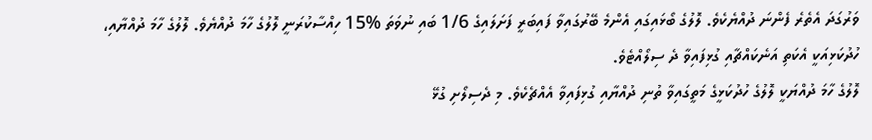ވަރުގަދަ އެތެރެ ފެންނަ ދުއްޔެކެވެ. ލޮލުގެ ބޯޅައިގައި އެންމެ ބޭރުގައިވާ ފައިބަރީ ފަށަލައިގެ 1/6 ބައި ނުވަތަ %15 ހިއްސާކުރަނީ ލޮލުގެ ހާމަ ދުއްޔެވެ. ލޮލުގެ ހާމަ ދުއްޔާއި، ހުދުކަޅިއަކީ އެކަތި އަނެކައްޗާއި ގުޅިފައިވާ ދެ ސިލޯއްޓެވެ.
ލޮލުގެ ހާމަ ދުއްޔަކީ ލޮލުގެ ހުދުކަޅީގެ މަތީގައިވާ ތުނި ދުއްޔާއި ގުޅިފައިވާ އެއްޗެކެވެ. މި ދެސިލޯށި ގުޅޭ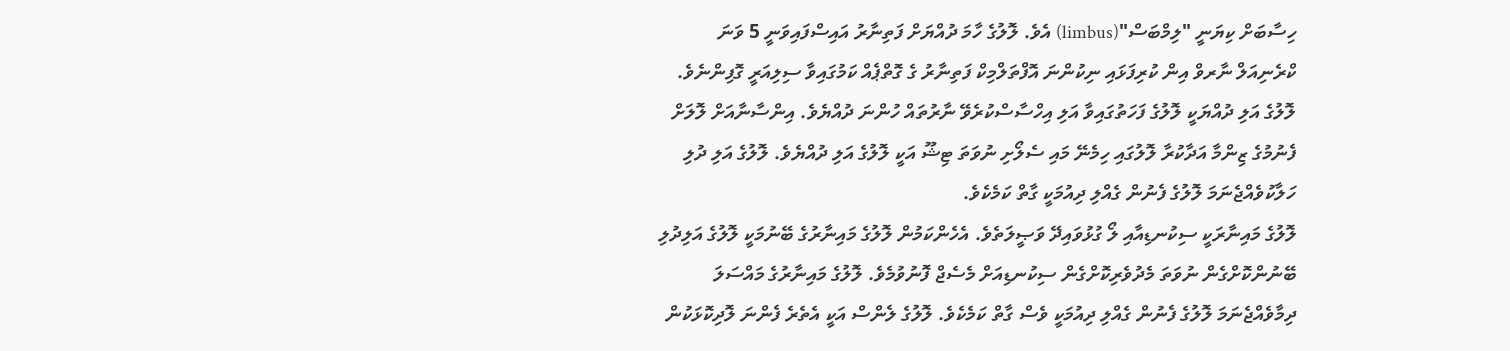ހިސާބަށް ކިޔަނީ "ލިމްބަސް"(limbus) އެވެ. ލޮލުގެ ހާމަ ދުއްޔަށް ފަތިނާރު އައިސްފައިވަނީ 5 ވަނަ ކްރެނިއަލް ނާރވް އިން ކުރިފަޅައި ނިކުންނަ އޮފްތަލްމިކް ފަތިނާރު ގެ ގޮތްޕެއް ކަމުގައިވާ ސިލިއަރީ ގޮފިންނެވެ.
ލޮލުގެ އަލި ދުއްޔަކީ ލޮލުގެ ފަހަތުގައިވާ އަލި އިހްސާސްކުރެވޭ ނާރުތައް ހުންނަ ދުއްޔެވެ. އިންސާނާއަށް ލޮލަށް ފެނުމުގެ ޒިންމާ އަދާކުރާ ލޮލުގައި ހިމެނޭ މައި ސެލޯށި ނުވަތަ ޓިޝޫ އަކީ ލޮލުގެ އަލި ދުއްޔެވެ. ލޮލުގެ އަލި ދުލި ހަލާކުވެއްޖެނަމަ ލޮލުގެ ފެނުން ގެއްލި ދިއުމަކީ ގާތް ކަމެކެވެ.
ލޮލުގެ މައިނާރަކީ ސިކުނޑިއާއި ލޯ ގުޅުވައިދޭ ވަޞީލަތެވެ. އެހެންކަމުން ލޮލުގެ މައިނާރުގެ ބޭނުމަކީ ލޮލުގެ އަލިދުލި ބޭނުންކޮށްގެން ނުވަތަ މެދުވެރިކޮށްގެން ސިކުނޑިއަށް މެސެޖް ފޮނުވުމެވެ. ލޮލުގެ މައިނާރުގެ މައްސަލަ ދިމާވެއްޖެނަމަ ލޮލުގެ ފެނުން ގެއްލި ދިއުމަކީ ވެސް ގާތް ކަމެކެވެ. ލޮލުގެ ލެންސް އަކީ އެތެރެ ފެންނަ ލޮދިކޮޅަކުން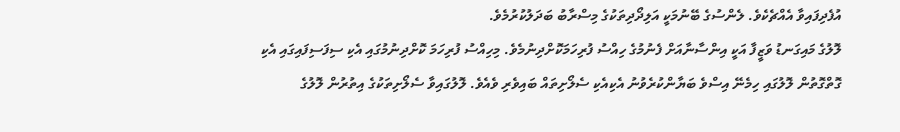އުފެދިފައިވާ އެއްޗެކެވެ. ލެންސުގެ ބޭނުމަކީ އަލިދޯދިތަކުގެ މިސްރާބު ބަދަލުކުރުމެވެ.
ލޮލުގެ މައިގަނޑު ވަޒީފާ އަކީ އިންސާނާއަށް ފެނުމުގެ ހިއްސު ފުރިހަމަކޮށްދިނުމެވެ. މިހިއްސު ފުރިހަމަ ކޮށްދިނުމުގައި އެކި ސިފަސިފައިގައި އެކި ގޮތްގޮތުން ލޮލުގައި ހިމެނޭ އިސްވެ ބަޔާންކުރެވުނު އެކިއެކި ސެލޯށިތައް ބައިވެރި ވެއެވެ. ލޮލުގައިވާ ސެލޯށިތަކުގެ އިތުރުން ލޮލުގެ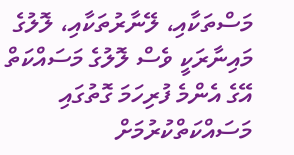މަސްތަކާއި، ލޭނާރުތަކާއި، ލޮލުގެ މައިނާރަކީ ވެސް ލޮލުގެ މަސައްކަތް އޭގެ އެންމެ ފުރިހަމަ ގޮތުގައި މަސައްކަތްކުރުމަށް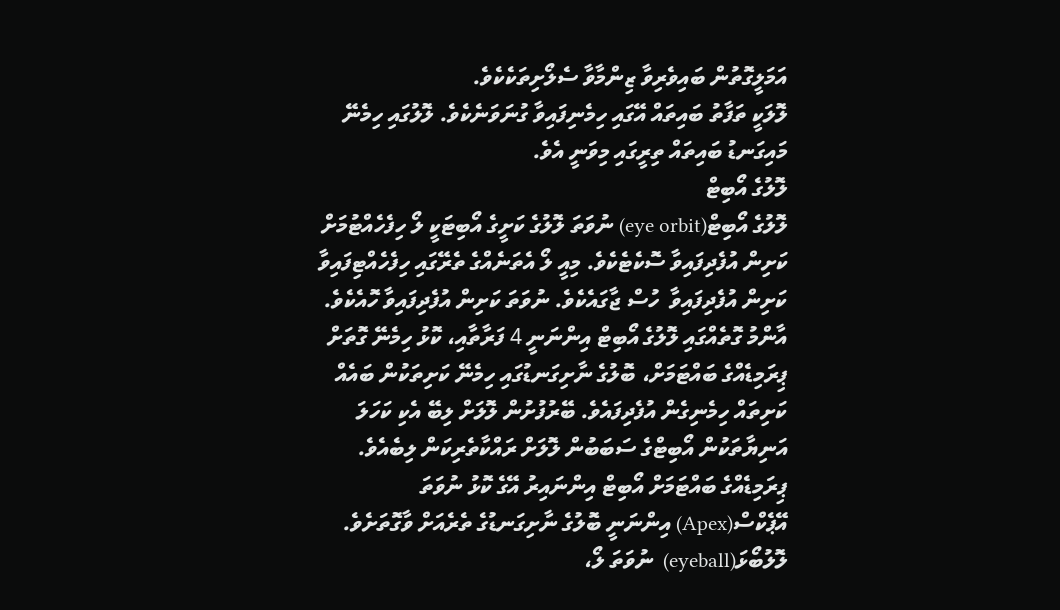އަމަލީގޮތުން ބައިވެރިވާ ޒިންމާވާ ސެލޯށިތަކެކެވެ.
ލޮލަކީ ތަފާތު ބައިތައް އޭގައި ހިމެނިފައިވާ ގުނަވަނެކެވެ. ލޮލުގައި ހިމެނޭ މައިގަނޑު ބައިތައް ތިރީގައި މިވަނީ އެވެ.
ލޮލުގެ އޯބިޓް
ލޮލުގެ އޯބިޓް(eye orbit) ނުވަތަ ލޮލުގެ ކަށީގެ އޯބިޓަކީ ލޯ ހިފެހެއްޓުމަށް ކަށިން އުފެދިފައިވާ ސޮކެޓެކެވެ. މިއީ ލޯ އެތަނެއްގެ ތެރޭގައި ހިފެހެއްޓިފައިވާ ކަށިން އުފެދިފައިވާ  ހުސް ޖާގައެކެވެ. ނުވަތަ ކަށިން އުފެދިފައިވާ ހޮއެކެވެ. އާންމު ގޮތެއްގައި ލޮލުގެ އޯބިޓް އިންނަނީ 4 ފަރާތާއި، ކޮޅު ހިމެނޭ ގޮތަށް ޕިރަމިޑެއްގެ ބައްޓަމަށް، ބޮލުގެ ނާށިގަނޑުގައި ހިމެނޭ ކަށިތަކުން ބައެއް ކަށިތައް ހިމެނިގެން އުފެދިފައެވެ. ބޭރުފުށުން ލޮލަށް ލިބޭ އެކި ކަހަލަ އަނިޔާތަކުން އޯބިޓްގެ ސަބަބުން ލޮލަށް ރައްކާތެރިކަން ލިބެއެވެ. ޕިރަމިޑެއްގެ ބައްޓަމަށް އޯބިޓް އިންނައިރު އޭގެ ކޮޅު ނުވަތަ އޭޕެކްސް(Apex) އިންނަނީ ބޮލުގެ ނާށިގަނޑުގެ ތެރެއަށް ވާގޮތަށެވެ.
ލޮލުބޯޅަ(eyeball)  ނުވަތަ ލޯ،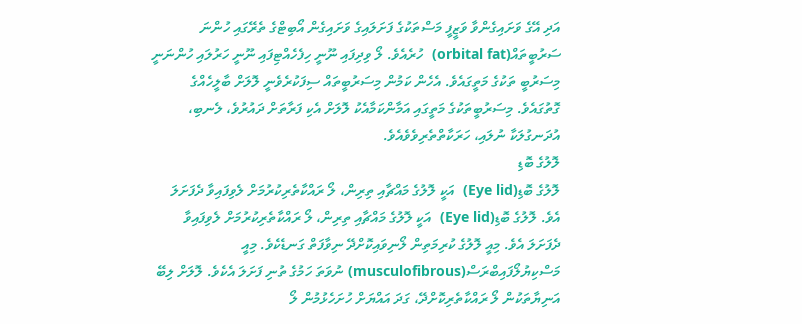އަދި އޭގެ ވަށައިގެންވާ ވަޒީފީ މަސްތަކުގެ ފަށަލައިގެ ވަށައިގެން އޯބިޓްގެ ތެރޭގައި ހުންނަ ސަރުބީތައް(orbital fat)  ހުރެއެވެ. ލޯ ވިދިފައި ނޫނީ ހިފެހެއްޓިފައި ނޫނީ ހަރުލައި ހުންނަނީ މިސަރުބީ ތަކުގެ މަތީގައެވެ. އެހެން ކަމުން މިސަރުބީތައް ސިފަކުރެވެނީ ލޮލަށް ބާލީހެއްގެ ގޮތުގައެވެ. މިސަރުބީތަކުގެ މަތީގައި އަމާންކަމާއެކު ލޮލަށް އެކި ފަރާތަށް ދައުރުވެ، ލެނބި، އުދަނގުލަކާ ނުލައި، ހަރަކާތްތެރިވެވެއެވެ.
ލޮލުގެ ބޮޑި
ލޮލުގެ ބޮޑި(Eye lid)  އަކީ ލޮލުގެ މައްޗާއި ތިރިން، ލޯ ރައްކާތެރިކުރުމަށް ލެވިފައިވާ ދެފަށަލަ އެވެ. ލޮލުގެ ބޮޑި(Eye lid)  އަކީ ލޮލުގެ މައްޗާއި ތިރިން، ލޯ ރައްކާތެރިކުރުމަށް ލެވިފައިވާ ދެފަށަލަ އެވެ. މިއީ ލޮލުގެ ކުރިމަތިން ލޯނިވައިކޮށްދޭ ނިވާފަތް ގަނޑެކެވެ. މިއީ މަސްކިޔުލޯފައިބްރަސް(musculofibrous) ނުވަތަ ހަމުގެ ތުނި ފަށަލަ އެކެވެ. ލޮލަށް ލިބޭ އަނިޔާތަކުން ލޯ ރައްކާތެރިކޮށްދޭ، ގަދަ އައްޔަށް ހުށަހެޅުމުން ލޯ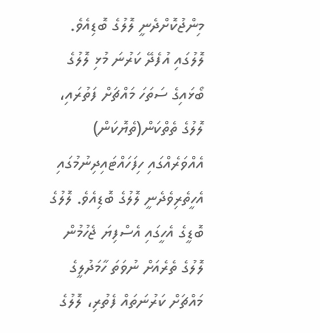މިންޖުކޮށްދެނީ ލޮލުގެ ބޮޑިއެވެ. ލޮލުގައި އުފެދޭ ކަރުނަ މުޅި ލޮލުގެ ބޯޅައިގެ ސަތަހަ މައްޗަށް ފަތުރައި، ލޮލުގެ ތެތްކަން(ތެޔޮކަން) އެއްވަރެއްގައި ހިފަހައްޓައިދިނުމުގައި އެހީތެރިވެދެނީ ލޮލުގެ ބޮޑިއެވެ. ލޮލުގެ ބޮޑީގެ އެހީގައި އެސްފިޔަ ޖެހުމުން ލޮލުގެ ތެރެއަށް ނުވަތަ ހާމަދުލީގެ މައްޗަށް ކަރުނަތައް ފެތުރި، ލޮލުގެ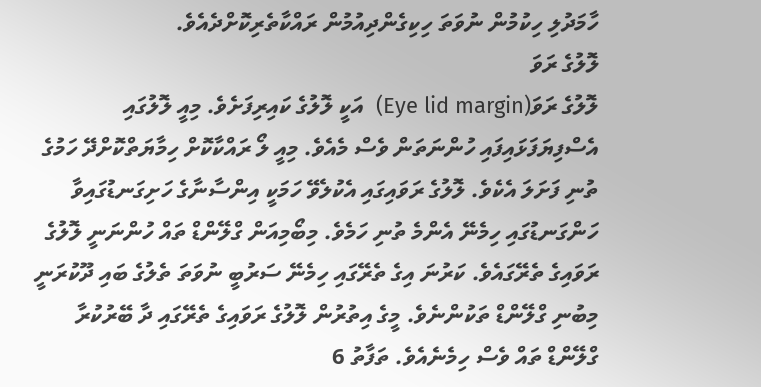ހާމަދުލި ހިކުމުން ނުވަތަ ހިކިގެންދިއުމުން ރައްކާތެރިކޮށްދެއެވެ.
ލޮލުގެ ރަވަ
ލޮލުގެ ރަވަ(Eye lid margin)  އަކީ ލޮލުގެ ކައިރިފަށެވެ. މިއީ ލޮލުގައި އެސްފިޔަފަޅައިފައި ހުންނަތަން ވެސް މެއެވެ. މިއީ ލޯ ރައްކާކޮށް ހިމާޔަތްކޮށްދޭ ހަމުގެ ތުނި ފަށަލަ އެކެވެ. ލޮލުގެ ރަވައިގައި އެކުލެވޭ ހަމަކީ އިންސާނާގެ ހަށިގަނޑުގައިވާ ހަންގަނޑުގައި ހިމެނޭ އެންމެ ތުނި ހަމެވެ. މިބޯމިއަން ގްލޭންޑް ތައް ހުންނަނީ ލޮލުގެ ރަވައިގެ ތެރޭގައެވެ. ކަރުނަ އިގެ ތެރޭގައި ހިމެނޭ ސަރުބީ ނުވަތަ ތެލުގެ ބައި ދޫކުރަނީ މިބުނި ގްލޭންޑް ތަކުންނެވެ. މީގެ އިތުރުން ލޮލުގެ ރަވައިގެ ތެރޭގައި ދާ ބޭރުކުރާ ގްލޭންޑް ތައް ވެސް ހިމެނެއެވެ. ތަފާތު 6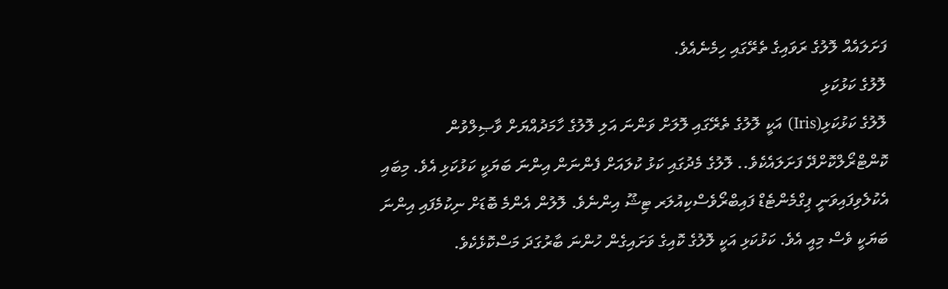ފަށަލައެއް ލޮލުގެ ރަވައިގެ ތެރޭގައި ހިމެނެއެވެ.
ލޮލުގެ ކަޅުކަޅި
ލޮލުގެ ކަޅުކަޅި(Iris) އަކީ ލޮލުގެ ތެރޭގައި ލޮލަށް ވަންނަ އަލި ލޮލުގެ ހާމަދުއްޔަށް ވާޞިލްވުން ކޮންޓްރޯލްކޮށްދޭ ފަށަލައެކެވެ.. ލޮލުގެ މެދުގައި ކަޅު ކުލައަށް ފެންނަން އިންނަ ބަޔަކީ ކަޅުކަޅި އެވެ. މިބައި އެކުލެވިފައިވަނީ ޕިގްމެންޓެޑް ފައިބްރޯވެސްކިއުލަރ ޓިޝޫ އިންނެވެ. ލޮލުން އެންމެ ބޮޑަށް ނިކުމެފައި އިންނަ ބަޔަކީ ވެސް މިއީ އެވެ. ކަޅުކަޅި އަކީ ލޮލުގެ ކޮއިގެ ވަށައިގެން ހުންނަ ބާރުގަދަ މަސްކޮޅެކެވެ.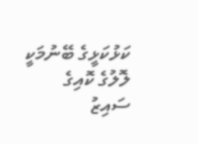ކަޅުކަޅީގެ ބޭނުމަކީ ލޮލުގެ ކޮއިގެ ސައިޒު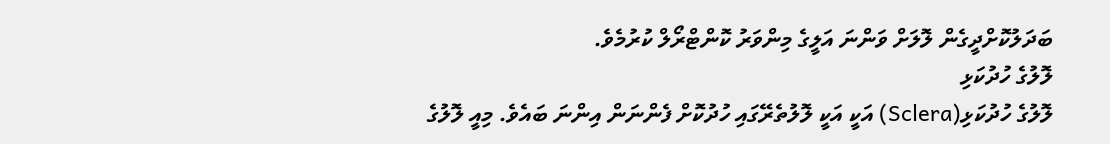ބަދަލުކޮށްދީގެން ލޮލަށް ވަންނަ އަލީގެ މިންވަރު ކޮންޓްރޯލް ކުރުމެވެ.
ލޮލުގެ ހުދުކަޅި
ލޮލުގެ ހުދުކަޅި(Sclera) އަކީ އަކީ ލޮލުތެރޭގައި ހުދުކޮށް ފެންނަން އިންނަ ބައެވެ. މިއީ ލޮލުގެ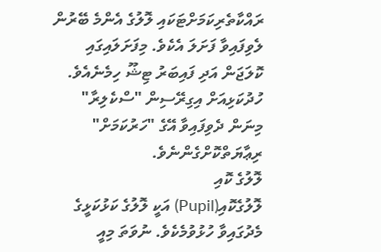ރައްކާތެރިކަމަށްޓަކައި ލޮލުގެ އެންމެ ބޭރުން ލެވިފައިވާ ފަށަލަ އެކެވެ. މިފަށަލައިގައި ކޮލަޖަން އަދި ފައިބަރު ޓިޝޫ ހިމެނެއެވެ. ހުދުކަޅިއަށް އިގިރޭސިން "ސްކެލިރާ" މިނަން ދެވިފައިވާ އޭގެ "ހަރުކަމަށް" ރިޢާޔަތްކޮށްގެންނެވެ.
ލޮލުގެ ކޮއި
ލޮލުގެކޮއި(Pupil) އަކީ ލޮލުގެ ކަޅުކަޅީގެ މެދުގައިވާ ހުޅުވުމެކެވެ. ނުވަތަ މިއީ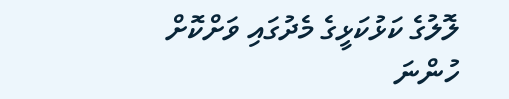ލޮލުގެ ކަޅުކަޅީގެ މެދުގައި ވަށްކޮށް ހުންނަ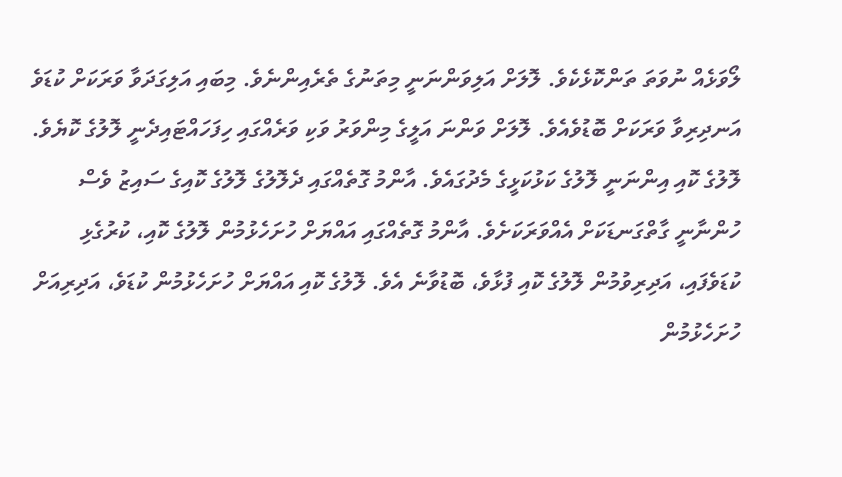ލޯވަޅެއް ނުވަތަ ތަންކޮޅެކެވެ. ލޮލަށް އަލިވަންނަނީ މިތަނުގެ ތެރެއިންނެވެ. މިބައި އަލިގަދަވާ ވަރަކަށް ކުޑަވެ އަނދިރިވާ ވަރަކަށް ބޮޑުވެއެވެ. ލޮލަށް ވަންނަ އަލީގެ މިންވަރު ވަކި ވަރެއްގައި ހިފަހައްޓައިދެނީ ލޮލުގެ ކޮޔެވެ. ލޮލުގެ ކޮއި އިންނަނީ ލޮލުގެ ކަޅުކަޅީގެ މެދުގައެވެ. އާންމު ގޮތެއްގައި ދެލޮލުގެ ލޮލުގެ ކޮއިގެ ސައިޒު ވެސް ހުންނާނީ ގާތްގަނޑަކަށް އެއްވަރަކަށެވެ. އާންމު ގޮތެއްގައި އައްޔަށް ހުށަހެޅުމުން ލޮލުގެ ކޮއި، ކުރުގެޅި ކުޑަވެފައި، އަދިރިވުމުން ލޮލުގެ ކޮއި ފުޅާވެ، ބޮޑުވާނެ އެވެ. ލޮލުގެ ކޮއި އައްޔަށް ހުށަހެޅުމުން ކުޑަވެ، އަދިރިއަށް ހުށަހެޅުމުން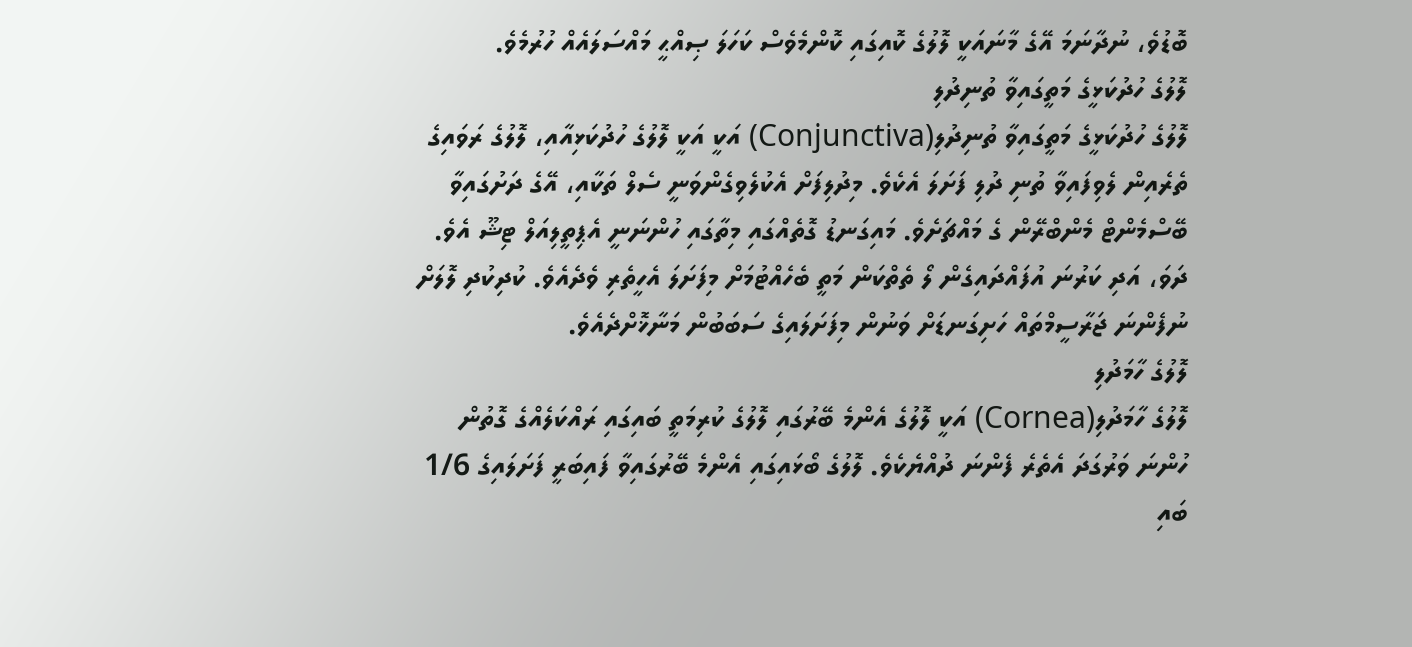ބޮޑުވެ، ނުދާނަމަ އޭގެ މާނައަކީ ލޮލުގެ ކޮއިގައި ކޮންމެވެސް ކަހަލަ ޞިއްޙީ މައްސަލައެއް ހުރުމެވެ.
ލޮލުގެ ހުދުކަޅީގެ މަތީގައިވާ ތުނިދުލި
ލޮލުގެ ހުދުކަޅީގެ މަތީގައިވާ ތުނިދުލި(Conjunctiva) އަކީ އަކީ ލޮލުގެ ހުދުކަޅިއާއި، ލޮލުގެ ރަވައިގެ ތެރެއިން ލެވިފައިވާ ތުނި ދުލި ފަށަލަ އެކެވެ. މިދުލިފަށް އެކުލެވިގެންވަނީ ސެލް ތަކާއި، އޭގެ ދަށުގައިވާ ބޭސްމެންޓް މެންބްރޭން ގެ މައްޗަށެވެ. މައިގަނޑު ގޮތެއްގައި މިތާގައި ހުންނަނީ އެޕިތީލިއަލް ޓިޝޫ އެވެ. ދަވަ، އަދި ކަރުނަ އުފައްދައިގެން ލޯ ތެތްކަން މަތީ ބެހެއްޓުމަށް މިފަށަލަ އެހީތެރި ވެދެއެވެ. ކުދިކުދި ލޮލަށް ނުފެންނަ ޖަރާސީމްތައް ހަށިގަނޑަށް ވަނުން މިފަށަލައިގެ ސަބަބުން މަނާޚޮށްދެއެވެ.
ލޮލުގެ ހާމަދުލި
ލޮލުގެ ހާމަދުލި(Cornea) އަކީ ލޮލުގެ އެންމެ ބޭރުގައި ލޮލުގެ ކުރިމަތީ ބައިގައި ރައްކަލެއްގެ ގޮތުން ހުންނަ ވަރުގަދަ އެތެރެ ފެންނަ ދުއްޔެކެވެ. ލޮލުގެ ބޯޅައިގައި އެންމެ ބޭރުގައިވާ ފައިބަރީ ފަށަލައިގެ 1/6 ބައި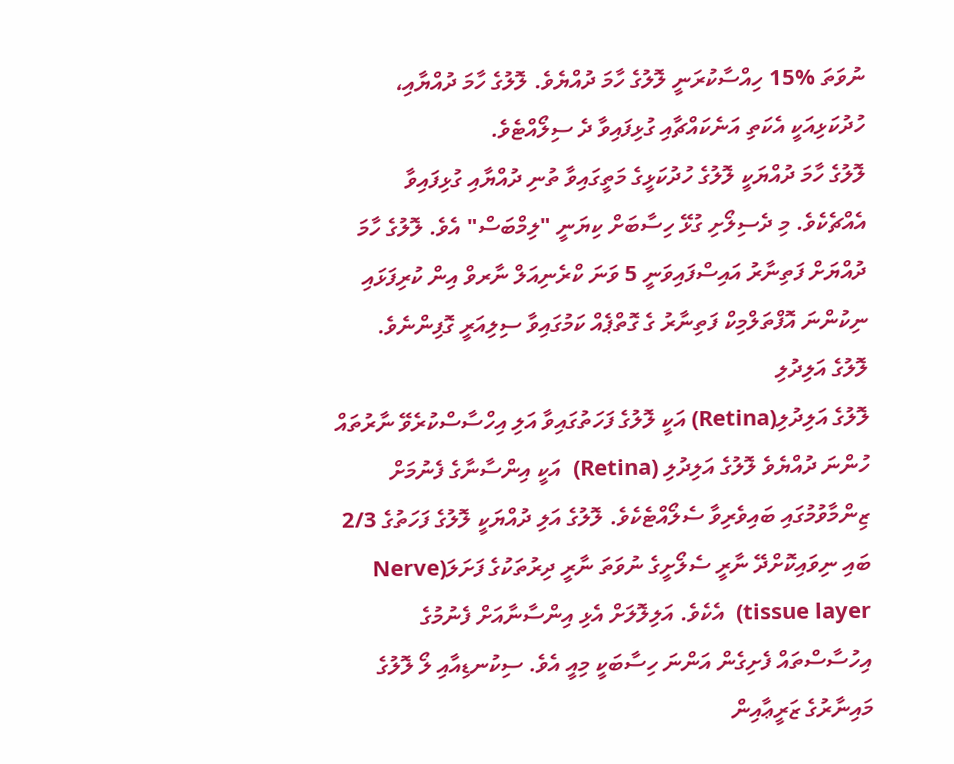ނުވަތަ %15 ހިއްސާކުރަނީ ލޮލުގެ ހާމަ ދުއްޔެވެ. ލޮލުގެ ހާމަ ދުއްޔާއި، ހުދުކަޅިއަކީ އެކަތި އަނެކައްޗާއި ގުޅިފައިވާ ދެ ސިލޯއްޓެވެ.
ލޮލުގެ ހާމަ ދުއްޔަކީ ލޮލުގެ ހުދުކަޅީގެ މަތީގައިވާ ތުނި ދުއްޔާއި ގުޅިފައިވާ އެއްޗެކެވެ. މި ދެސިލޯށި ގުޅޭ ހިސާބަށް ކިޔަނީ "ލިމްބަސް" އެވެ. ލޮލުގެ ހާމަ ދުއްޔަށް ފަތިނާރު އައިސްފައިވަނީ 5 ވަނަ ކްރެނިއަލް ނާރވް އިން ކުރިފަޅައި ނިކުންނަ އޮފްތަލްމިކް ފަތިނާރު ގެ ގޮތްޕެއް ކަމުގައިވާ ސިލިއަރީ ގޮފިންނެވެ.
ލޮލުގެ އަލިދުލި
ލޮލުގެ އަލިދުލި(Retina) އަކީ ލޮލުގެ ފަހަތުގައިވާ އަލި އިހްސާސްކުރެވޭ ނާރުތައް ހުންނަ ދުއްޔެވެ ލޮލުގެ އަލިދުލި (Retina)  އަކީ އިންސާނާގެ ފެނުމަށް ޒިންމާވުމުގައި ބައިވެރިވާ ސެލޯއްޓެކެވެ. ލޮލުގެ އަލި ދުއްޔަކީ ލޮލުގެ ފަހަތުގެ 2/3 ބައި ނިވައިކޮށްދޭ ނާރީ ސެލޯށީގެ ނުވަތަ ނާރީ ދިރުތަކުގެ ފަށަލަ(Nerve tissue layer)  އެކެވެ. އަލިލޮލަށް އެޅި އިންސާނާއަށް ފެނުމުގެ އިހުސާސްތައް ފެށިގެން އަންނަ ހިސާބަކީ މިއީ އެވެ. ސިކުނޑިއާއި ލޯ ލޮލުގެ މައިނާރުގެ ޒަރީޢާއިން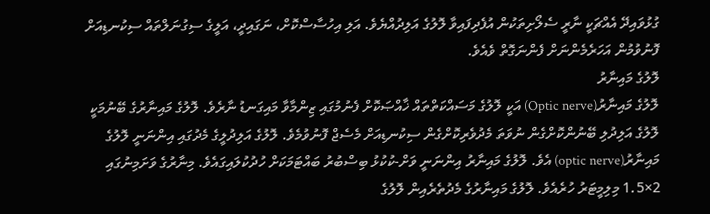ގުޅުވައިދޭ އެއްޗަކީ ނާރީ ސެލޯށިތަކުން އުފެދިފައިވާ ލޮލުގެ އަލިދުއްޔެވެ. އަލި އިހުސާސްކޮށް، ނަގައިދީ، އަލީގެ ސިގުނަލްތައް ސިކުނޑިއަށް ފޮނުވުމުން އަހަރެމެންނަށް ފެންނަގޮތް ވެއެވެ.
ލޮލުގެ މައިނާރު
ލޮލުގެ މައިނާރު(Optic nerve) އަކީ ލޮލުގެ މަސައްކަތްތައް ޚާއްޞަކޮށް ފެނުމުގައި ޒިންމާވާ މައިގަނޑު ނާރެވެ. ލޮލުގެ މައިނާރުގެ ބޭނުމަކީ ލޮލުގެ އަލިދުލި ބޭނުންކޮށްގެން ނުވަތަ މެދުވެރިކޮށްގެން ސިކުނޑިއަށް މެސެޖް ފޮނުވުމެވެ. ލޮލުގެ އަލިދުލީގެ މެދުގައި އިންނަނީ ލޮލުގެ މައިނާރު(optic nerve) އެވެ. ލޮލުގެ މައިނާރު އިންނަނީ ވަށް-ކުކުޅު ބިސްބުރު ބައްޓަމަކަށް ހުދުކުލައިގައެވެ. މިނާރުގެ ވަށަމިނުގައި 2×1.5 މިލިމީޓަރު ހުރެއެވެ. ލޮލުގެ މައިނާރުގެ މެދުތެރެއިން ލޮލުގެ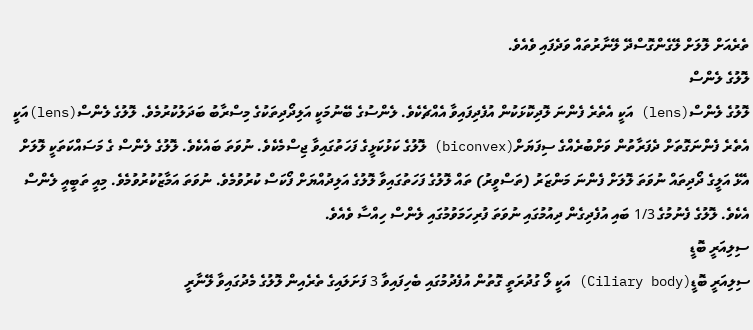ތެރެއަށް ލޮލަށް ލޭގެންގޮސްދޭ ލޭނާރުތައް ވަދެފައި ވެއެވެ.
ލޮލުގެ ލެންސް
ލޮލުގެ ލެންސް(lens) އަކީ އެތެރެ ފެންނަ ލޮދިކޮޅަކުން އުފެދިފައިވާ އެއްޗެކެވެ. ލެންސުގެ ބޭނުމަކީ އަލިދޯދިތަކުގެ މިސްރާބު ބަދަލުކުރުމެވެ. ލޮލުގެ ލެންސް(lens)އަކީ އެތެރެ ފެންނަގޮތަށް ދެފަރާތުން ވަށްބުރެއްގެ ސިފަޔަށް(biconvex) ލޮލުގެ ކަޅުކަޅީގެ ފަހަތުގައިވާ ޖިސްމެކެވެ. ނުވަތަ ބައެކެވެ. ލޮލުގެ ލެންސް ގެ މަސައްކަތަކީ ލޮލަށް އެޅޭ އަލީގެ ދޯދިތައް ނުވަތަ ލޮލަށް ފެންނަ މަންޒަރު (ތަސްވީރު) ތައް ލޮލުގެ ފަހަތުގައިވާ ލޮލުގެ އަލިދުއްޔަށް ފޯކަސް ކުރުވުމެވެ. ނުވަތަ އަމާޒުކުރުވުމެވެ. މިއީ ތަބީއީ ލެންސް އެކެވެ. ލޮލުގެ ފެނުމުގެ 1/3 ބައި އުފެދިގެން ދިއުމުގައި ނުވަތަ ފުރިހަމަވުމުގައި ލެންސް ހިއްސާ ވެއެވެ.
ސިލިއަރީ ބޮޑީ
ސިލިއަރީ ބޮޑީ(Ciliary body) އަކީ ލޯ ގުދުރަތީ ގޮތުން އުފެދުމުގައި ބެހިފައިވާ 3 ފަށަލައިގެ ތެރެއިން ލޮލުގެ މެދުގައިވާ ލޭނާރީ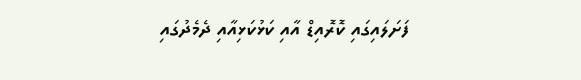ފަށަލައިގައި ކޮރޮއިޑް އާއި ކަޅުކަޅިއާއި ދެމެދުގައި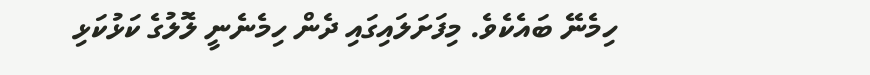ހިމެނޭ ބައެކެވެ. މިފަށަލައިގައި ދެން ހިމެނެނީ ލޮލުގެ ކަޅުކަޅި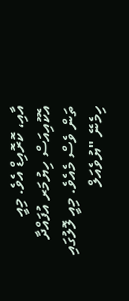އާއި، ކޮރޮއިޑް އެވެ. މިއީ އެކޫއިއަސް ހިޔުމަރ އުފައްދާ ތަން ވެސް މެއެވެ. މިއީ ލޮލުގައި ހިމެނޭ "ޔުވެއަލް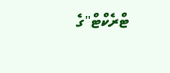ޓްރެކްޓް"ގެ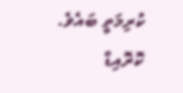ކުރިމަތީ ބައެވެ.
ކޮރޮއިޑް